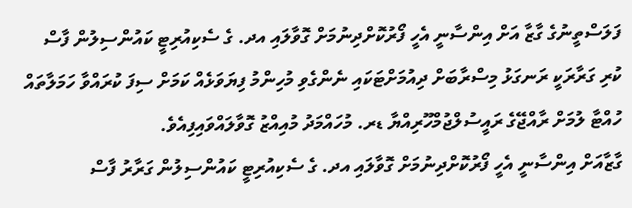ފަލަސްތީނުގެ ގާޒާ އަށް އިންސާނީ އެހީ ފޯރުކޮށްދިނުމަށް ގޮވާލައި އދ. ގެ ސެކިއުރިޓީ ކައުންސިލުން ފާސް ކުރި ގަރާރަކީ ރަނގަޅު މިސްރާބަށް ދިއުމަށްޓަކައި ނެންގެވި މުހިންމު ފިޔަވަޅެއް ކަމަށް ސިފަ ކުރައްވާ ހަމަލާތައް ހުއްޓާ ލުމަށް ރާއްޖޭގެ ރައީސުލްޖުމްހޫރިއްޔާ ޑރ. މުހައްމަދު މުއިއްޒު ގޮވާލައްވައިފިއެވެ.
ގާޒާއަށް އިންސާނީ އެހީ ފޯރުކޮށްދިނުމަށް ގޮވާލައި އދ. ގެ ސެކިއުރިޓީ ކައުންސިލުން ގަރާރު ފާސް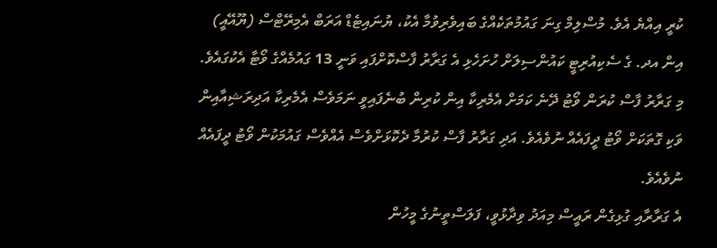ކުރީ އިއްޔެ އެވެ. މުސްލިމް ގިނަ ގައުމުތަކެއްގެ ބައިވެރިވުމާ އެކު، ޔުނައިޓެޑް އަރަބް އެމިރޭޓްސް (ޔޫއޭއީ) އިން އދ. ގެ ސެކިއުރިޓީ ކައުންސިލަށް ހުށަހެޅި އެ ގަރާރު ފާސްކޮށްފައި ވަނީ 13 ގައުމެއްގެ ވޯޓާ އެކުގައެވެ.
މި ގަރާރު ފާސް ކުރަން ވޯޓު ދޭނެ ކަމަށް އެމެރިކާ އިން ކުރިން ބުނެފައިވީ ނަމަވެސް އެމެރިކާ އަދިރަޝިއާއިން ވަކި ގޮތަކަށް ވޯޓު ދީފައެއް ނުވެއެވެ. އަދި ގަރާރު ފާސް ކުރުމާ ދެކޮޅަށްވެސް އެއްވެސް ގައުމަކުން ވޯޓު ދީފައެއް ނުވެއެވެ.
އެ ގަރާރާއި ގުޅިގެން ރައީސް މިއަދު ވިދާޅުވީ، ފަލަސްތީނުގެ މީހުން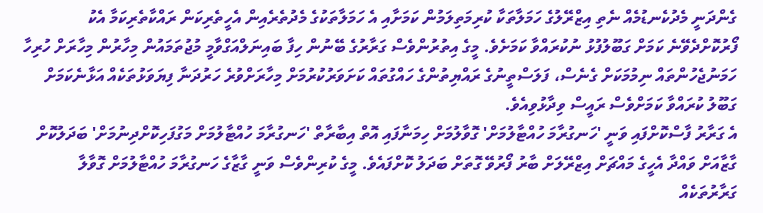ގެންދަނީ މެދުކެނޑުމެއް ނެތި އިޒްރޭލުގެ ހަމަލާތަކާ ކުރިމަތިލަމުން ކަމަށާއި އެ ހަމަލާތަކުގެ މެދުތެރެއިން އެހީތެރިކަން ރައްކާތެރިކަމާ އެކު ފޯރުކޮށްދެވޭނެ ކަމަށް ގަބޫލުފުޅު ނުކުރައްވާ ކަމަށެވެ. މީގެ އިތުރުންވެސް ގަރާރުގެ ބޭނުން ހިފާ ބައިނަލްއަގްވާމީ މުޖުތަމައުން މިހާރުން މިހާރަށް ހުރިހާ ހަމަނުޖެހުންތައް ނިމުމަކަށް ގެނެސް، ފަލަސްތީނުގެ ރައްޔިތުންގެ ހައްގުތައް ކަށަވަރުކުރުމަށް މިހާރަށްވުރެ ހަރުދަނާ ފިޔަވަޅުތަކެއް އަޅާނެކަމަށް ގަބޫލު ކުރައްވާ ކަމަށްވެސް ރައީސް ވިދާޅުވިއެވެ.
އެ ގަރާރު ފާސްކޮށްފައި ވަނީ 'ހަނގުރާމަ ހުއްޓާލުމަށް' ގޮވާލުމަށް ހިމަނާފައި އޮތް އިބާރާތް 'ހަނގުރާމަ ހުއްޓާލުމަށް މަގުފަހިކޮށްދިނުމަށް' ބަދަލުކޮށް ގާޒާއަށް ވައްދާ އެހީގެ މައްޗަށް އިޒްރޭލަށް ބާރު ފޯރުވޭ ގޮތަށް ބަދަލު ކޮށްފައެވެ. މީގެ ކުރިންވެސް ވަނީ ގާޒާގެ ހަނގުރާމަ ހުއްޓާލުމަށް ގޮވާލާ ގަރާރުތަކެއް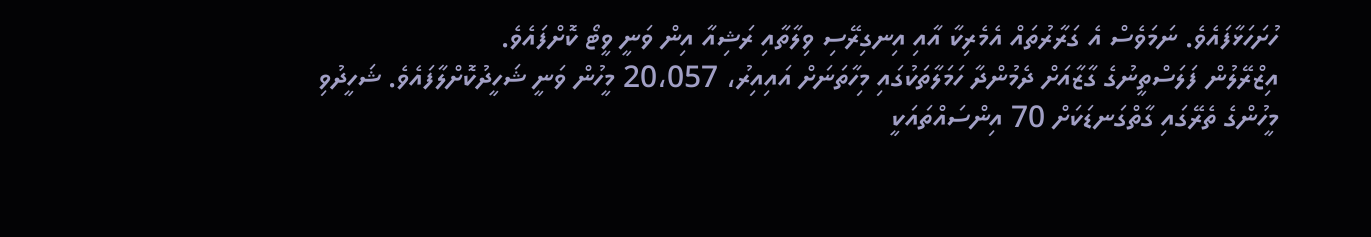ހުށަހަޅާފައެވެ. ނަމަވެސް އެ ގަރާރުތައް އެމެރިކާ އާއި އިނގިރޭސި ވިލާތާއި ރަޝިއާ އިން ވަނީ ވީޓޯ ކޮށްފައެވެ.
އިޒްރޭލުން ފަލަސްތީނުގެ ގާޒާއަށް ދެމުންދާ ހަމަލާތަކުގައި މިހާތަނަށް އައިއިރު، 20،057 މީހުން ވަނީ ޝަހީދުކޮށްލާފައެވެ. ޝަހީދުވި މީހުންގެ ތެރޭގައި ގާތްގަނޑަކަށް 70 އިންސައްތައަކީ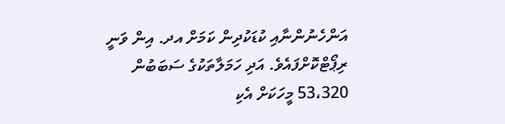އަންހެނުންނާއި ކުޑަކުދިން ކަމަށް އދ. އިން ވަނީ ރިޕޯޓްކޮށްފައެވެ. އަދި ހަމަލާތަކުގެ ސަބަބުން 53،320 މީހަކަށް އެކި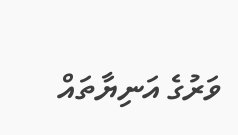ވަރުގެ އަނިޔާތައް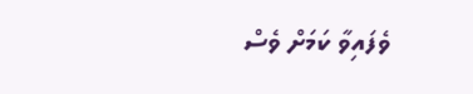ވެފައިވާ ކަމަށް ވެސް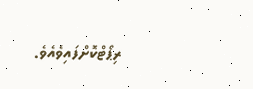ރިޕޯޓްކޮށްފައިވެއެވެ.